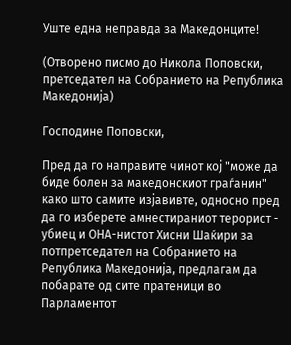Уште една неправда за Македонците!

(Отворено писмо до Никола Поповски, претседател на Собранието на Република Македонија)

Господине Поповски,

Пред да го направите чинот кој "може да биде болен за македонскиот граѓанин" како што самите изјавивте, односно пред да го изберете амнестираниот терорист - убиец и ОНА-нистот Хисни Шаќири за потпретседател на Собранието на Република Македонија, предлагам да побарате од сите пратеници во Парламентот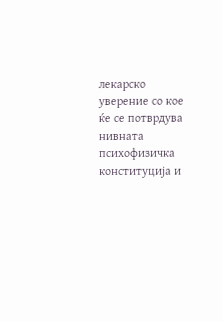лекарско уверение со кое ќе се потврдува нивната психофизичка конституција и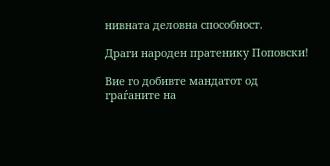нивната деловна способност.

Драги народен пратенику Поповски!

Вие го добивте мандатот од граѓаните на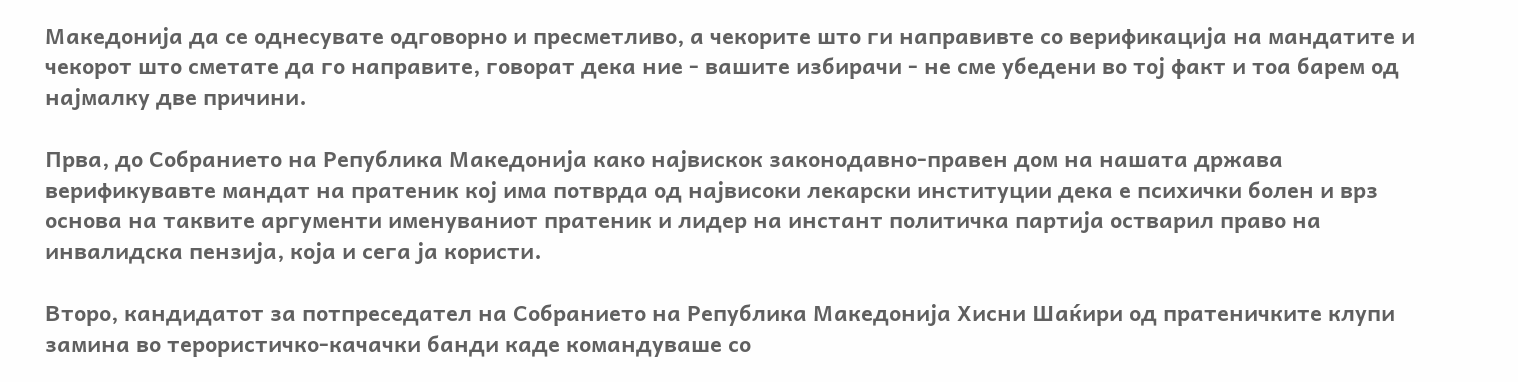Македонија да се однесувате одговорно и пресметливо, а чекорите што ги направивте со верификација на мандатите и чекорот што сметате да го направите, говорат дека ние - вашите избирачи - не сме убедени во тој факт и тоа барем од најмалку две причини.

Прва, до Собранието на Република Македонија како највискок законодавно-правен дом на нашата држава верификувавте мандат на пратеник кој има потврда од највисоки лекарски институции дека е психички болен и врз основа на таквите аргументи именуваниот пратеник и лидер на инстант политичка партија остварил право на инвалидска пензија, која и сега ја користи.

Второ, кандидатот за потпреседател на Собранието на Република Македонија Хисни Шаќири од пратеничките клупи замина во терористичко-качачки банди каде командуваше со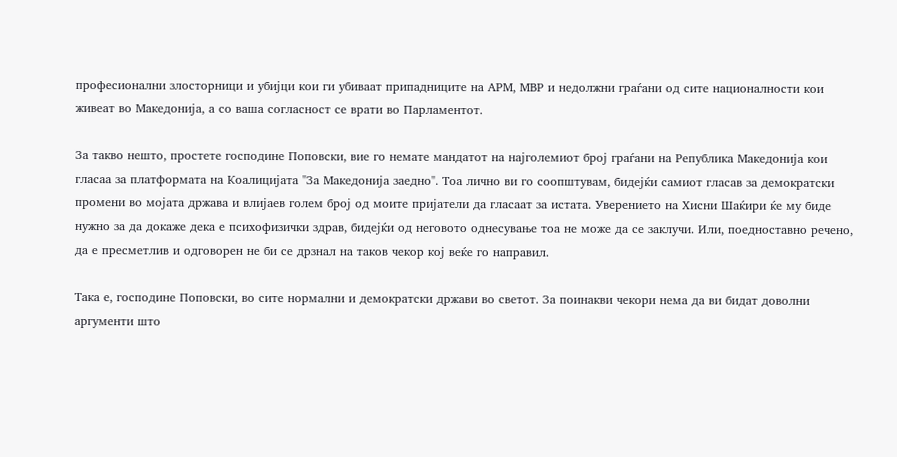професионални злосторници и убијци кои ги убиваат припадниците на АРМ, МВР и недолжни граѓани од сите националности кои живеат во Македонија, а со ваша согласност се врати во Парламентот.

За такво нешто, простете господине Поповски, вие го немате мандатот на најголемиот број граѓани на Република Македонија кои гласаа за платформата на Коалицијата "За Македонија заедно". Тоа лично ви го соопштувам, бидејќи самиот гласав за демократски промени во мојата држава и влијаев голем број од моите пријатели да гласаат за истата. Уверението на Хисни Шаќири ќе му биде нужно за да докаже дека е психофизички здрав, бидејќи од неговото однесување тоа не може да се заклучи. Или, поедноставно речено, да е пресметлив и одговорен не би се дрзнал на таков чекор кој веќе го направил.

Така е, господине Поповски, во сите нормални и демократски држави во светот. За поинакви чекори нема да ви бидат доволни аргументи што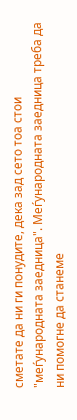сметате да ни ги понудите, дека зад сето тоа стои "меѓународната заедница". Меѓународната заедница треба да ни помогне да станеме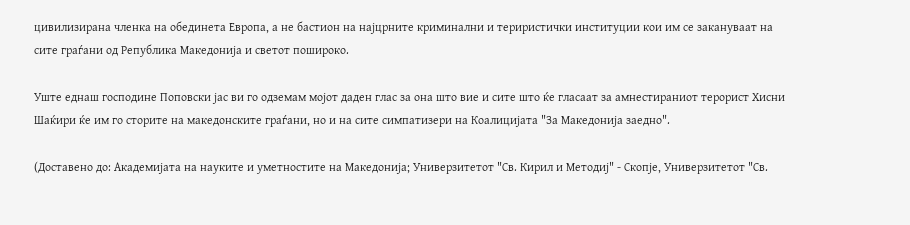цивилизирана членка на обединета Европа, а не бастион на најцрните криминални и териристички институции кои им се закануваат на сите граѓани од Република Македонија и светот пошироко.

Уште еднаш господине Поповски јас ви го одземам мојот даден глас за она што вие и сите што ќе гласаат за амнестираниот терорист Хисни Шаќири ќе им го сторите на македонските граѓани, но и на сите симпатизери на Коалицијата "За Македонија заедно".

(Доставено до: Академијата на науките и уметностите на Македонија; Универзитетот "Св. Кирил и Методиј" - Скопје, Универзитетот "Св.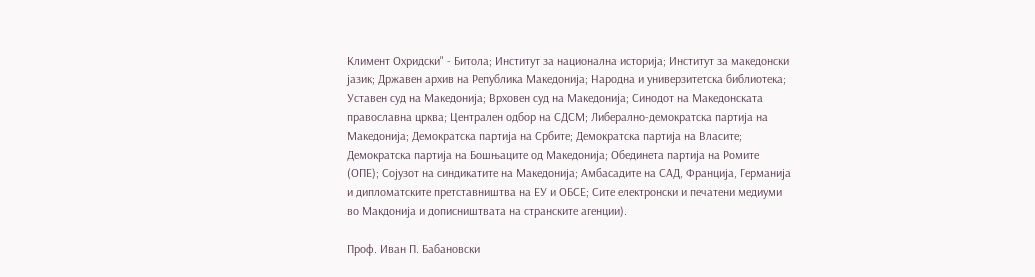Климент Охридски" - Битола; Институт за национална историја; Институт за македонски јазик; Државен архив на Република Македонија; Народна и универзитетска библиотека; Уставен суд на Македонија; Врховен суд на Македонија; Синодот на Македонската православна црква; Централен одбор на СДСМ; Либерално-демократска партија на Македонија; Демократска партија на Србите; Демократска партија на Власите; Демократска партија на Бошњаците од Македонија; Обединета партија на Ромите (ОПЕ); Сојузот на синдикатите на Македонија; Амбасадите на САД, Франција, Германија и дипломатските претставништва на ЕУ и ОБСЕ; Сите електронски и печатени медиуми во Макдонија и дописништвата на странските агенции).

Проф. Иван П. Бабановски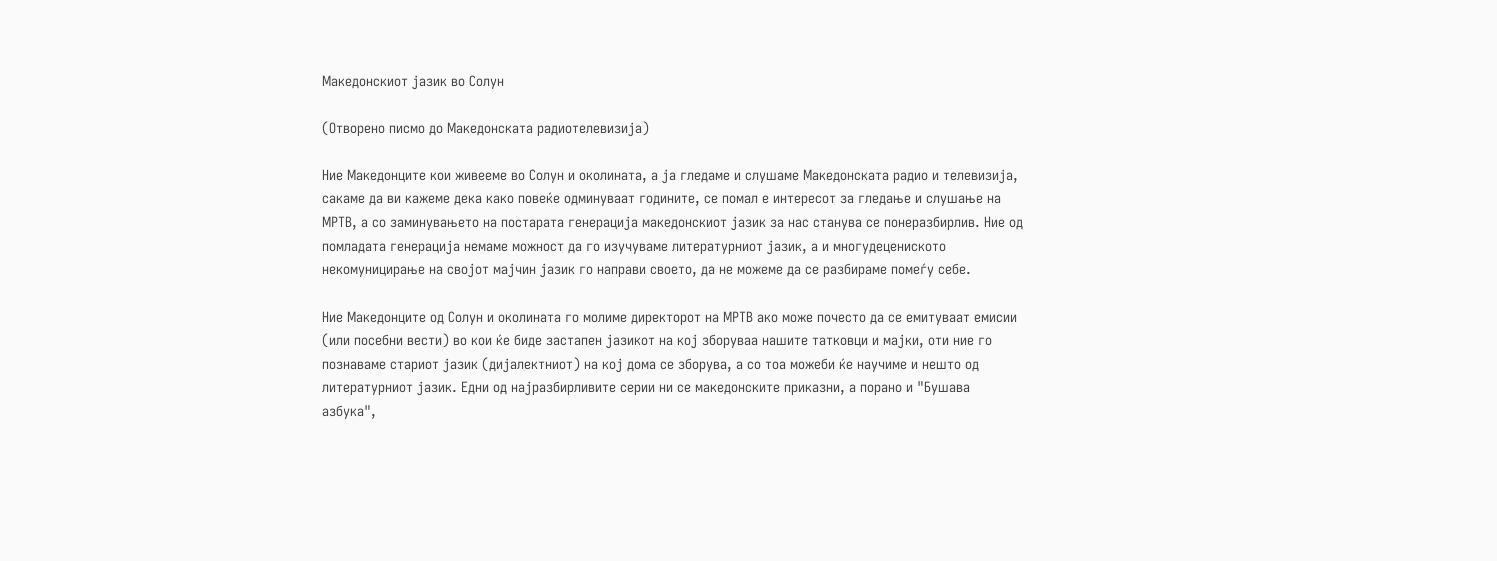Македонскиот јазик во Солун

(Отворено писмо до Македонската радиотелевизија)

Ние Македонците кои живееме во Солун и околината, а ја гледаме и слушаме Македонската радио и телевизија, сакаме да ви кажеме дека како повеќе одминуваат годините, се помал е интересот за гледање и слушање на МРТВ, а со заминувањето на постарата генерација македонскиот јазик за нас станува се понеразбирлив. Ние од помладата генерација немаме можност да го изучуваме литературниот јазик, а и многудецениското некомуницирање на својот мајчин јазик го направи своето, да не можеме да се разбираме помеѓу себе.

Ние Македонците од Солун и околината го молиме директорот на МРТВ ако може почесто да се емитуваат емисии (или посебни вести) во кои ќе биде застапен јазикот на кој зборуваа нашите татковци и мајки, оти ние го познаваме стариот јазик (дијалектниот) на кој дома се зборува, а со тоа можеби ќе научиме и нешто од литературниот јазик. Едни од најразбирливите серии ни се македонските приказни, а порано и "Бушава азбука",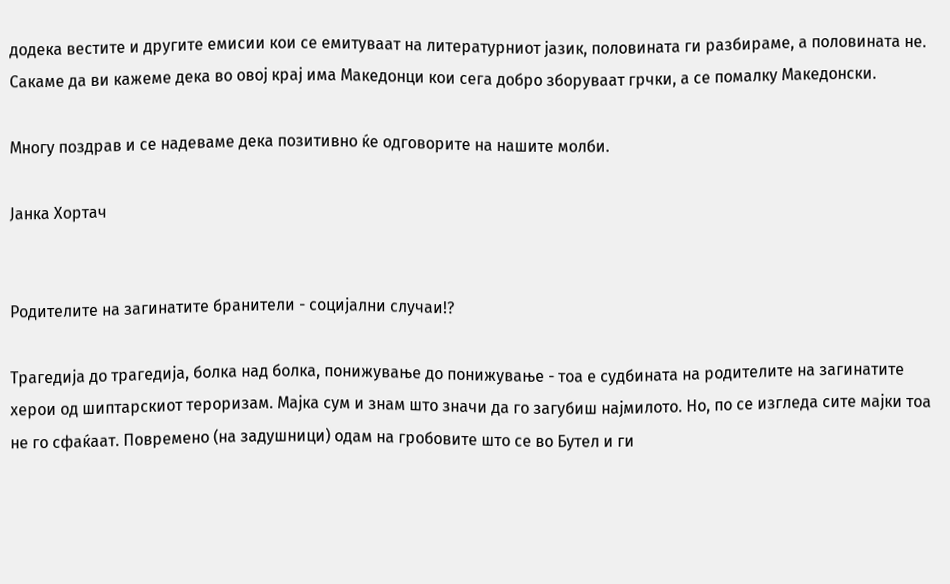додека вестите и другите емисии кои се емитуваат на литературниот јазик, половината ги разбираме, а половината не. Сакаме да ви кажеме дека во овој крај има Македонци кои сега добро зборуваат грчки, а се помалку Македонски.

Многу поздрав и се надеваме дека позитивно ќе одговорите на нашите молби.

Јанка Хортач


Родителите на загинатите бранители - социјални случаи!?

Трагедија до трагедија, болка над болка, понижување до понижување - тоа е судбината на родителите на загинатите херои од шиптарскиот тероризам. Мајка сум и знам што значи да го загубиш најмилото. Но, по се изгледа сите мајки тоа не го сфаќаат. Повремено (на задушници) одам на гробовите што се во Бутел и ги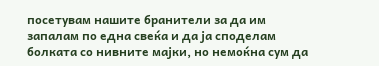посетувам нашите бранители за да им запалам по една свеќа и да ја споделам болката со нивните мајки, но немоќна сум да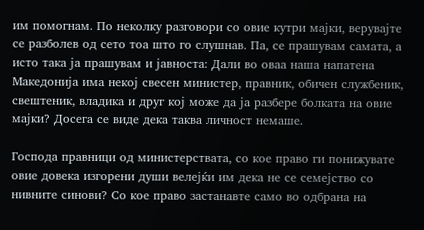им помогнам. По неколку разговори со овие кутри мајки, верувајте се разболев од сето тоа што го слушнав. Па, се прашувам самата, а исто така ја прашувам и јавноста: Дали во оваа наша напатена Македонија има некој свесен министер, правник, обичен службеник, свештеник, владика и друг кој може да ја разбере болката на овие мајки? Досега се виде дека таква личност немаше.

Господа правници од министерствата, со кое право ги понижувате овие довека изгорени души велејќи им дека не се семејство со нивните синови? Со кое право застанавте само во одбрана на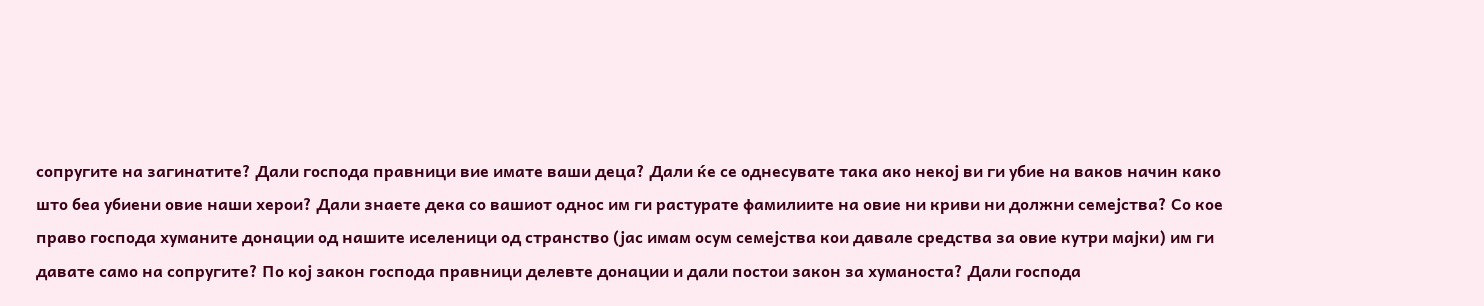сопругите на загинатите? Дали господа правници вие имате ваши деца? Дали ќе се однесувате така ако некој ви ги убие на ваков начин како што беа убиени овие наши херои? Дали знаете дека со вашиот однос им ги растурате фамилиите на овие ни криви ни должни семејства? Со кое право господа хуманите донации од нашите иселеници од странство (јас имам осум семејства кои давале средства за овие кутри мајки) им ги давате само на сопругите? По кој закон господа правници делевте донации и дали постои закон за хуманоста? Дали господа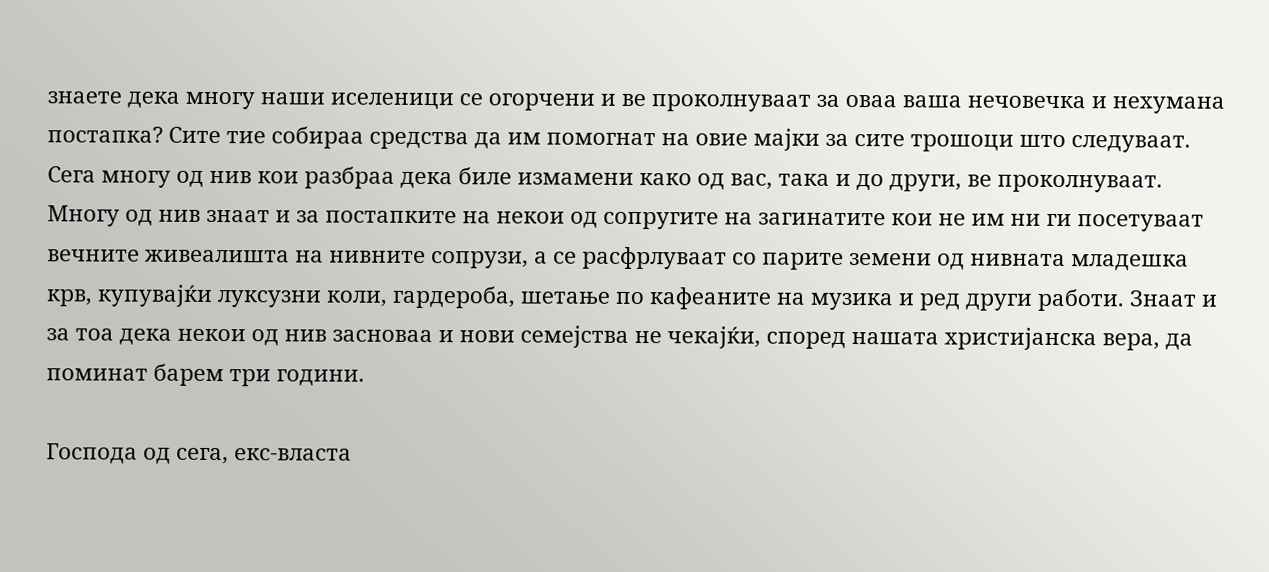знаете дека многу наши иселеници се огорчени и ве проколнуваат за оваа ваша нечовечка и нехумана постапка? Сите тие собираа средства да им помогнат на овие мајки за сите трошоци што следуваат. Сега многу од нив кои разбраа дека биле измамени како од вас, така и до други, ве проколнуваат. Многу од нив знаат и за постапките на некои од сопругите на загинатите кои не им ни ги посетуваат вечните живеалишта на нивните сопрузи, а се расфрлуваат со парите земени од нивната младешка крв, купувајќи луксузни коли, гардероба, шетање по кафеаните на музика и ред други работи. Знаат и за тоа дека некои од нив засноваа и нови семејства не чекајќи, според нашата христијанска вера, да поминат барем три години.

Господа од сега, екс-власта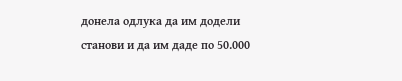донела одлука да им додели станови и да им даде по 50.000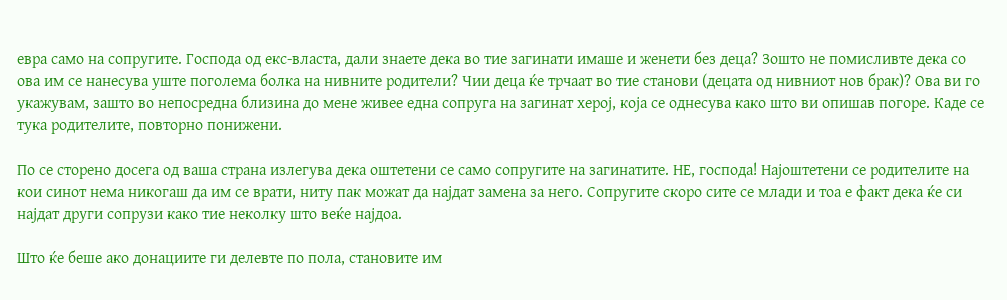евра само на сопругите. Господа од екс-власта, дали знаете дека во тие загинати имаше и женети без деца? Зошто не помисливте дека со ова им се нанесува уште поголема болка на нивните родители? Чии деца ќе трчаат во тие станови (децата од нивниот нов брак)? Ова ви го укажувам, зашто во непосредна близина до мене живее една сопруга на загинат херој, која се однесува како што ви опишав погоре. Каде се тука родителите, повторно понижени.

По се сторено досега од ваша страна излегува дека оштетени се само сопругите на загинатите. НЕ, господа! Најоштетени се родителите на кои синот нема никогаш да им се врати, ниту пак можат да најдат замена за него. Сопругите скоро сите се млади и тоа е факт дека ќе си најдат други сопрузи како тие неколку што веќе најдоа.

Што ќе беше ако донациите ги делевте по пола, становите им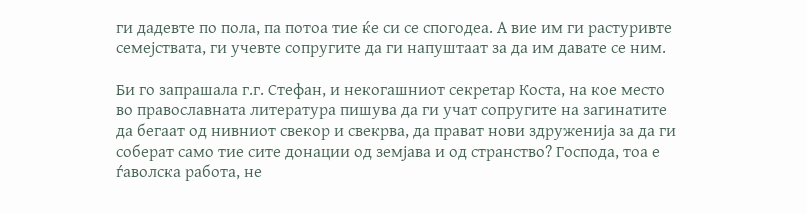ги дадевте по пола, па потоа тие ќе си се спогодеа. А вие им ги растуривте семејствата, ги учевте сопругите да ги напуштаат за да им давате се ним.

Би го запрашала г.г. Стефан, и некогашниот секретар Коста, на кое место во православната литература пишува да ги учат сопругите на загинатите да бегаат од нивниот свекор и свекрва, да прават нови здруженија за да ги соберат само тие сите донации од земјава и од странство? Господа, тоа е ѓаволска работа, не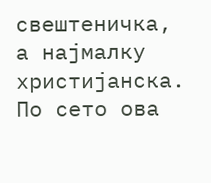свештеничка, а најмалку христијанска. По сето ова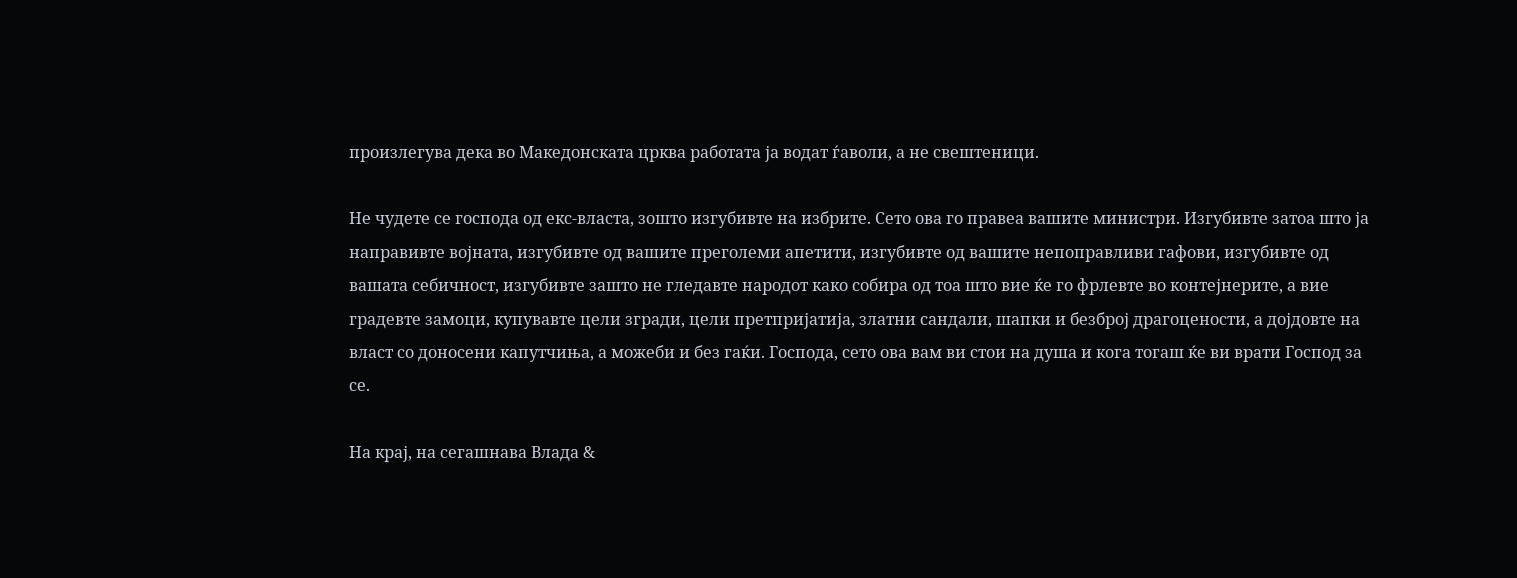произлегува дека во Македонската црква работата ја водат ѓаволи, а не свештеници.

Не чудете се господа од екс-власта, зошто изгубивте на избрите. Сето ова го правеа вашите министри. Изгубивте затоа што ја направивте војната, изгубивте од вашите преголеми апетити, изгубивте од вашите непоправливи гафови, изгубивте од вашата себичност, изгубивте зашто не гледавте народот како собира од тоа што вие ќе го фрлевте во контејнерите, а вие градевте замоци, купувавте цели згради, цели претпријатија, златни сандали, шапки и безброј драгоцености, а дојдовте на власт со доносени капутчиња, а можеби и без гаќи. Господа, сето ова вам ви стои на душа и кога тогаш ќе ви врати Господ за се.

На крај, на сегашнава Влада &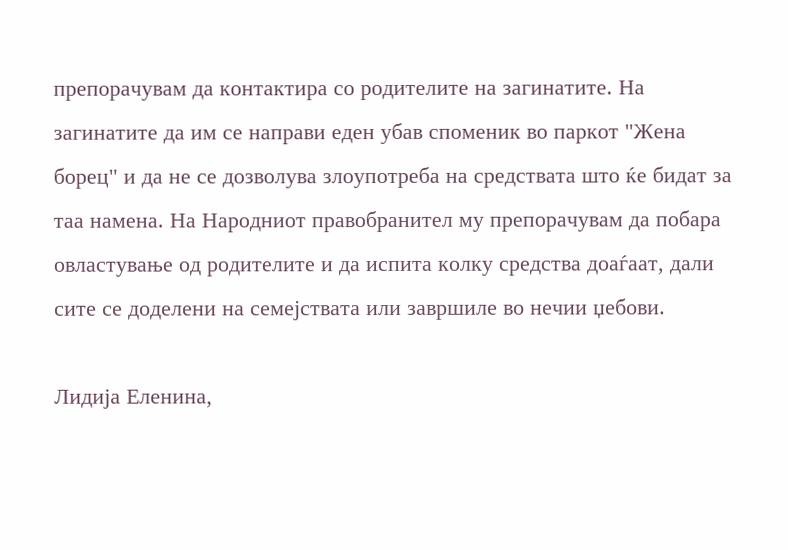препорачувам да контактира со родителите на загинатите. На загинатите да им се направи еден убав споменик во паркот "Жена борец" и да не се дозволува злоупотреба на средствата што ќе бидат за таа намена. На Народниот правобранител му препорачувам да побара овластување од родителите и да испита колку средства доаѓаат, дали сите се доделени на семејствата или завршиле во нечии џебови.

Лидија Еленина,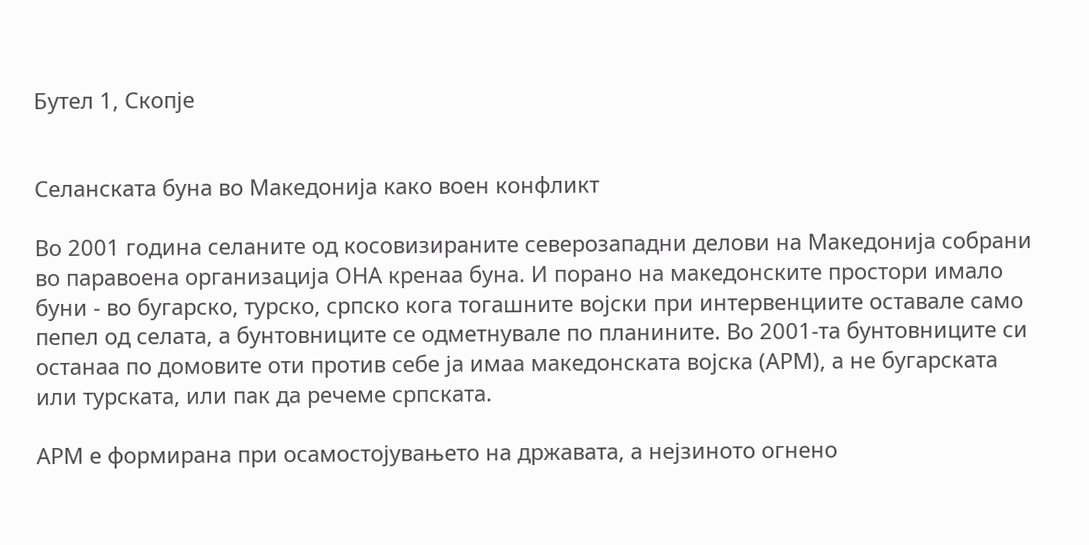Бутел 1, Скопје


Селанската буна во Македонија како воен конфликт

Во 2001 година селаните од косовизираните северозападни делови на Македонија собрани во паравоена организација ОНА кренаа буна. И порано на македонските простори имало буни - во бугарско, турско, српско кога тогашните војски при интервенциите оставале само пепел од селата, а бунтовниците се одметнувале по планините. Во 2001-та бунтовниците си останаа по домовите оти против себе ја имаа македонската војска (АРМ), а не бугарската или турската, или пак да речеме српската.

АРМ е формирана при осамостојувањето на државата, а нејзиното огнено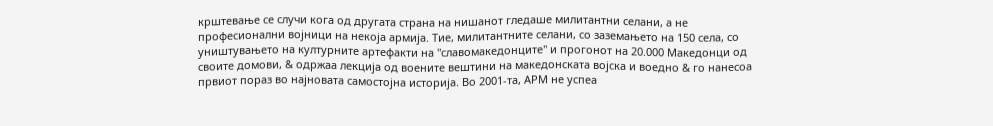крштевање се случи кога од другата страна на нишанот гледаше милитантни селани, а не професионални војници на некоја армија. Тие, милитантните селани, со заземањето на 150 села, со уништувањето на културните артефакти на "славомакедонците" и прогонот на 20.000 Македонци од своите домови, & одржаа лекција од воените вештини на македонската војска и воедно & го нанесоа првиот пораз во најновата самостојна историја. Во 2001-та, АРМ не успеа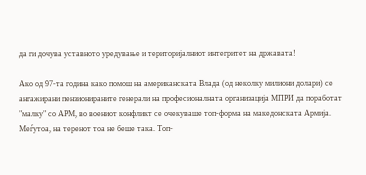да ги дочува уставното уредување и територијалниот интегритет на државата!

Ако од 97-та година како помош на американската Влада (од неколку милиони долари) се ангажирани пензионираните генерали на професионалната организација МПРИ да поработат "малку" со АРМ, во воениот конфликт се очекуваше топ-форма на македонската Армија. Меѓутоа, на теренот тоа не беше така. Топ-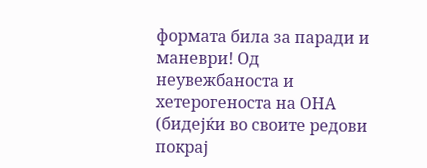формата била за паради и маневри! Од неувежбаноста и хетерогеноста на ОНА (бидејќи во своите редови покрај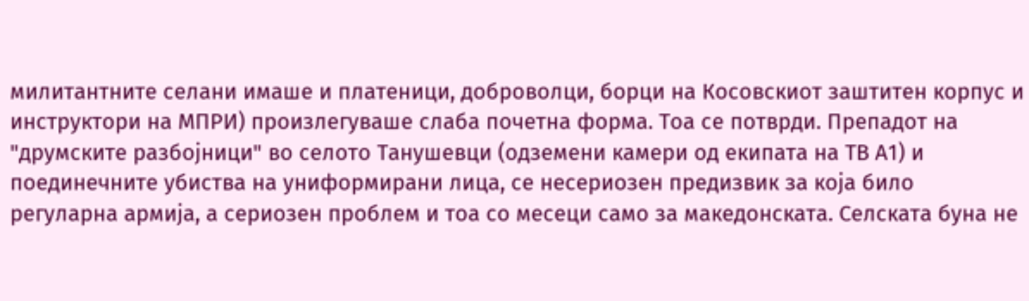милитантните селани имаше и платеници, доброволци, борци на Косовскиот заштитен корпус и инструктори на МПРИ) произлегуваше слаба почетна форма. Тоа се потврди. Препадот на "друмските разбојници" во селото Танушевци (одземени камери од екипата на ТВ А1) и поединечните убиства на униформирани лица, се несериозен предизвик за која било регуларна армија, а сериозен проблем и тоа со месеци само за македонската. Селската буна не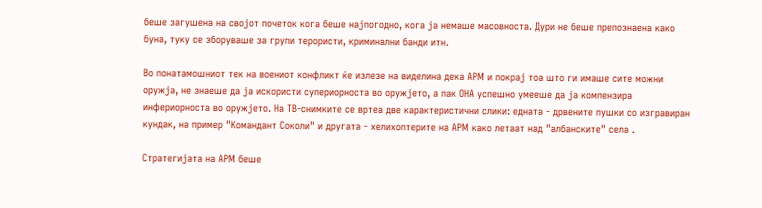беше загушена на својот почеток кога беше најпогодно, кога ја немаше масовноста. Дури не беше препознаена како буна, туку се зборуваше за групи терористи, криминални банди итн.

Во понатамошниот тек на воениот конфликт ќе излезе на виделина дека АРМ и покрај тоа што ги имаше сите можни оружја, не знаеше да ја искористи супериорноста во оружјето, а пак ОНА успешно умееше да ја компензира инфериорноста во оружјето. На ТВ-снимките се вртеа две карактеристични слики: едната - дрвените пушки со изгравиран кундак, на пример "Командант Соколи" и другата - хелихоптерите на АРМ како летаат над "албанските" села .

Стратегијата на АРМ беше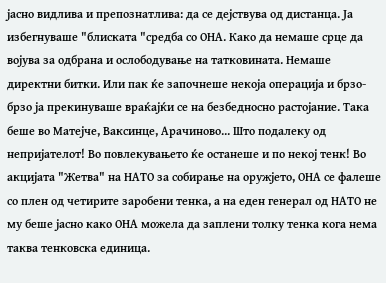јасно видлива и препознатлива: да се дејствува од дистанца. Ја избегнуваше "блиската "средба со ОНА. Како да немаше срце да војува за одбрана и ослободување на татковината. Немаше директни битки. Или пак ќе започнеше некоја операција и брзо-брзо ја прекинуваше враќајќи се на безбедносно растојание. Така беше во Матејче, Ваксинце, Арачиново... Што подалеку од непријателот! Во повлекувањето ќе останеше и по некој тенк! Во акцијата "Жетва" на НАТО за собирање на оружјето, ОНА се фалеше со плен од четирите заробени тенка, а на еден генерал од НАТО не му беше јасно како ОНА можела да заплени толку тенка кога нема таква тенковска единица.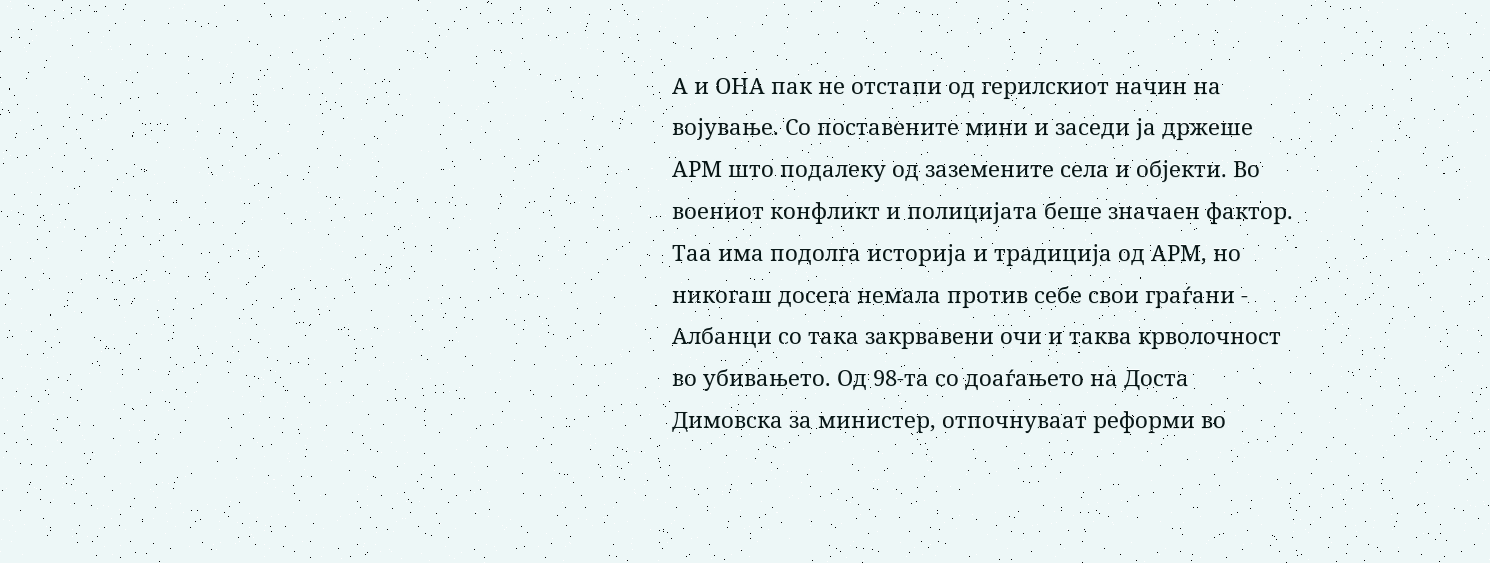А и ОНА пак не отстапи од герилскиот начин на војување. Со поставените мини и заседи ја држеше АРМ што подалеку од заземените села и објекти. Во воениот конфликт и полицијата беше значаен фактор. Таа има подолга историја и традиција од АРМ, но никогаш досега немала против себе свои граѓани - Албанци со така закрвавени очи и таква крволочност во убивањето. Од 98-та со доаѓањето на Доста Димовска за министер, отпочнуваат реформи во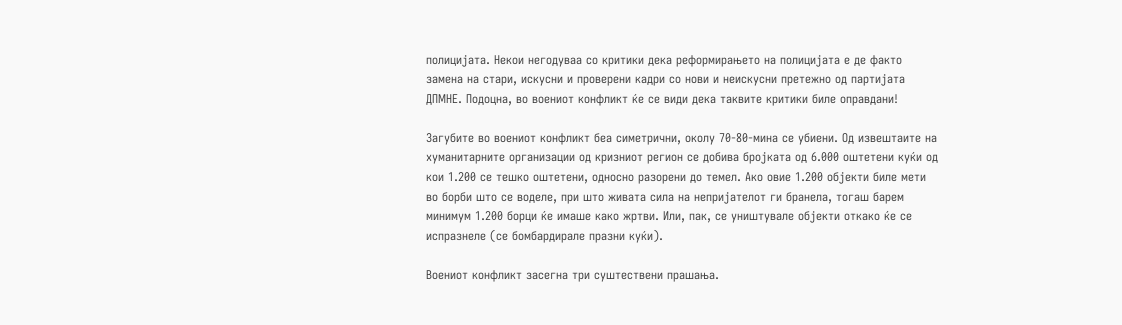полицијата. Некои негодуваа со критики дека реформирањето на полицијата е де факто замена на стари, искусни и проверени кадри со нови и неискусни претежно од партијата ДПМНЕ. Подоцна, во воениот конфликт ќе се види дека таквите критики биле оправдани!

Загубите во воениот конфликт беа симетрични, околу 70-80-мина се убиени. Од извештаите на хуманитарните организации од кризниот регион се добива бројката од 6.000 оштетени куќи од кои 1.200 се тешко оштетени, односно разорени до темел. Ако овие 1.200 објекти биле мети во борби што се воделе, при што живата сила на непријателот ги бранела, тогаш барем минимум 1.200 борци ќе имаше како жртви. Или, пак, се уништувале објекти откако ќе се испразнеле (се бомбардирале празни куќи).

Воениот конфликт засегна три суштествени прашања.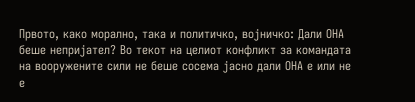Првото, како морално, така и политичко, војничко: Дали ОНА беше непријател? Во текот на целиот конфликт за командата на вооружените сили не беше сосема јасно дали ОНА е или не е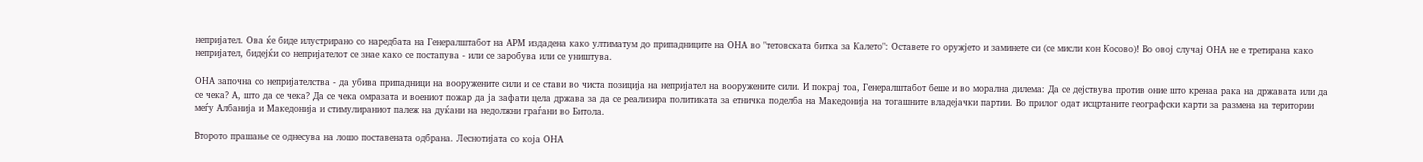непријател. Ова ќе биде илустрирано со наредбата на Генералштабот на АРМ издадена како ултиматум до припадниците на ОНА во "тетовската битка за Калето": Оставете го оружјето и заминете си (се мисли кон Косово)! Во овој случај ОНА не е третирана како непријател, бидејќи со непријателот се знае како се постапува - или се заробува или се уништува.

ОНА започна со непријателства - да убива припадници на вооружените сили и се стави во чиста позиција на непријател на вооружените сили. И покрај тоа, Генералштабот беше и во морална дилема: Да се дејствува против оние што кренаа рака на државата или да се чека? А, што да се чека? Да се чека омразата и воениот пожар да ја зафати цела држава за да се реализира политиката за етничка поделба на Македонија на тогашните владејачки партии. Во прилог одат исцртаните географски карти за размена на територии меѓу Албанија и Македонија и стимулираниот палеж на дуќани на недолжни граѓани во Битола.

Второто прашање се однесува на лошо поставената одбрана. Леснотијата со која ОНА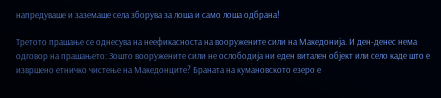напредуваше и заземаше села зборува за лоша и само лоша одбрана!

Третото прашање се однесува на неефикасноста на вооружените сили на Македонија. И ден-денес нема одговор на прашањето: Зошто вооружените сили не ослободија ни еден витален објект или село каде што е извршено етничко чистење на Македонците? Браната на кумановското езеро е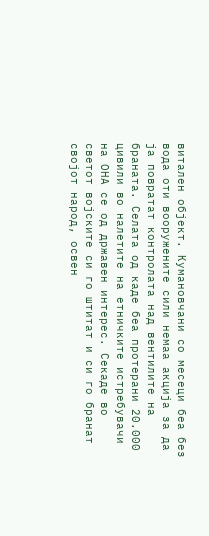витален објект. Кумановчани со месеци беа без вода оти вооружените сили немаа акција за да ја повратат контролата над вентилите на браната. Селата од каде беа протерани 20.000 цивили во налетите на етничките истребувачи на ОНА се од државен интерес. Секаде во светот војските си го штитат и си го бранат својот народ, освен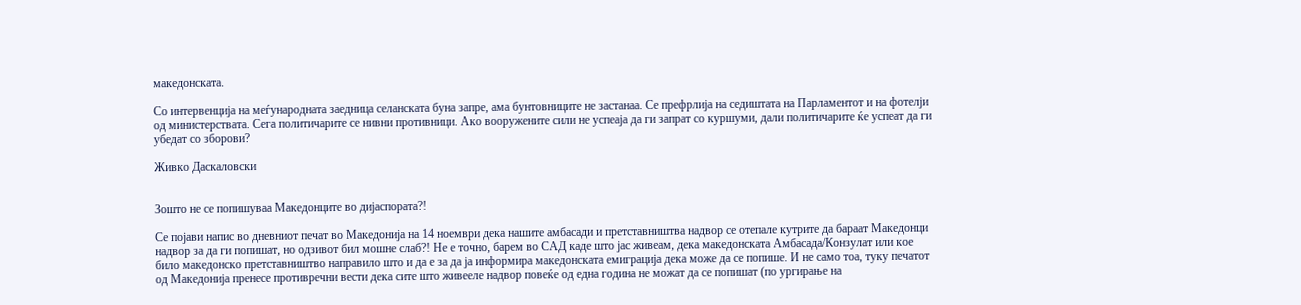македонската.

Со интервенција на меѓународната заедница селанската буна запре, ама бунтовниците не застанаа. Се префрлија на седиштата на Парламентот и на фотелји од министерствата. Сега политичарите се нивни противници. Ако вооружените сили не успеаја да ги запрат со куршуми, дали политичарите ќе успеат да ги убедат со зборови?

Живко Даскаловски


Зошто не се попишуваа Македонците во дијаспората?!

Се појави напис во дневниот печат во Македонија на 14 ноември дека нашите амбасади и претставништва надвор се отепале кутрите да бараат Македонци надвор за да ги попишат, но одзивот бил мошне слаб?! Не е точно, барем во САД каде што јас живеам, дека македонската Амбасада/Конзулат или кое било македонско претставништво направило што и да е за да ја информира македонската емиграција дека може да се попише. И не само тоа, туку печатот од Македонија пренесе противречни вести дека сите што живееле надвор повеќе од една година не можат да се попишат (по ургирање на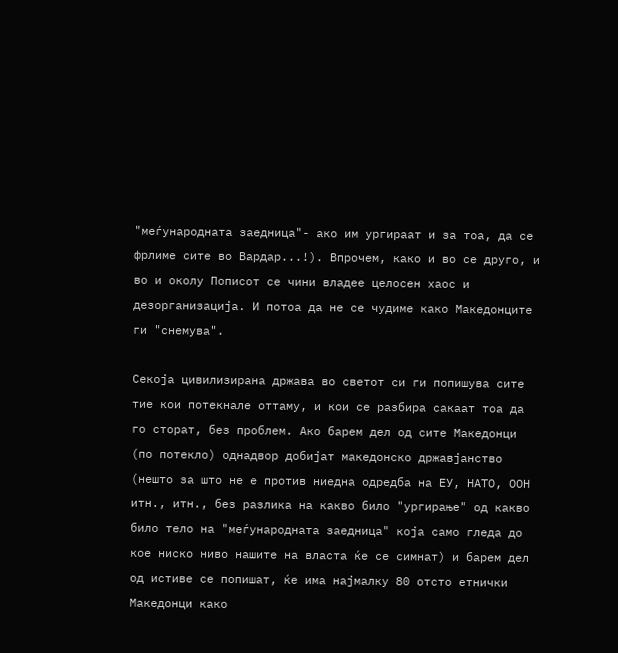"меѓународната заедница"- ако им ургираат и за тоа, да се фрлиме сите во Вардар...!). Впрочем, како и во се друго, и во и околу Пописот се чини владее целосен хаос и дезорганизација. И потоа да не се чудиме како Македонците ги "снемува".

Секоја цивилизирана држава во светот си ги попишува сите тие кои потекнале оттаму, и кои се разбира сакаат тоа да го сторат, без проблем. Ако барем дел од сите Македонци (по потекло) однадвор добијат македонско државјанство (нешто за што не е против ниедна одредба на ЕУ, НАТО, ООН итн., итн., без разлика на какво било "ургирање" од какво било тело на "меѓународната заедница" која само гледа до кое ниско ниво нашите на власта ќе се симнат) и барем дел од истиве се попишат, ќе има најмалку 80 отсто етнички Македонци како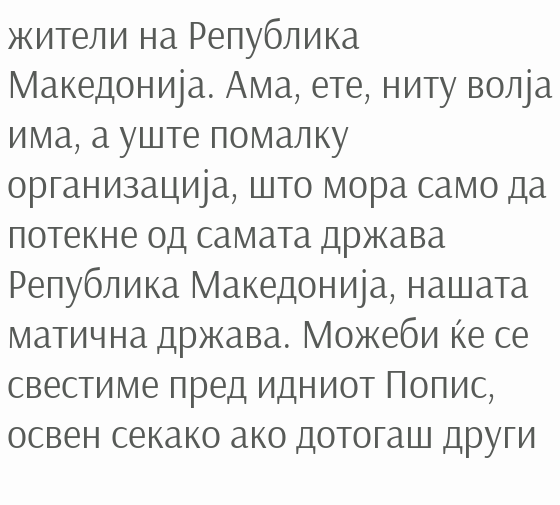жители на Република Македонија. Ама, ете, ниту волја има, а уште помалку организација, што мора само да потекне од самата држава Република Македонија, нашата матична држава. Можеби ќе се свестиме пред идниот Попис, освен секако ако дотогаш други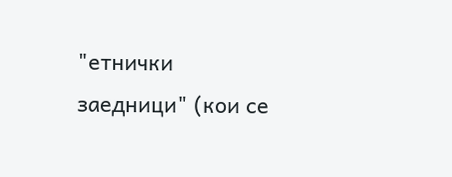"етнички заедници" (кои се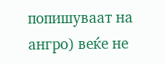попишуваат на ангро) веќе не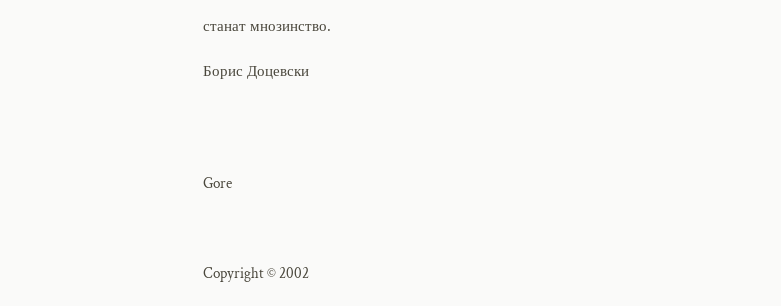станат мнозинство.

Борис Доцевски




Gore



Copyright © 2002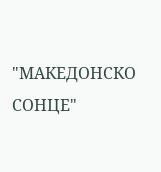"МАКЕДОНСКО СОНЦЕ"